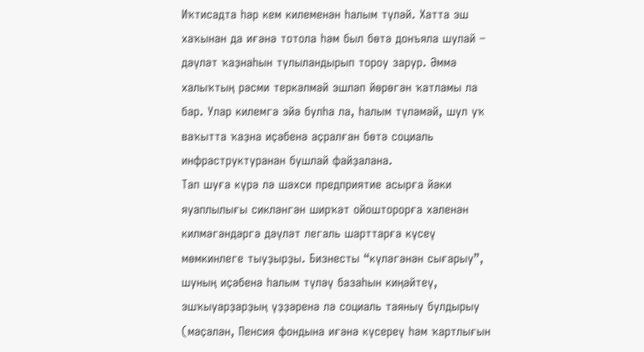Иҡтисадта һәр кем килеменән һалым түләй. Хатта эш хаҡынан да иғәнә тотола һәм был бөтә донъяла шулай – дәүләт ҡаҙнаһын тулыландырып тороу зарур. Әммә халыҡтың рәсми теркәлмәй эшләп йөрөгән ҡатламы ла бар. Улар килемгә эйә булһа ла, һалым түләмәй, шул уҡ ваҡытта ҡаҙна иҫәбенә аҫралған бөтә социаль инфраструктуранан бушлай файҙалана.
Тап шуға күрә лә шәхси предприятие асырға йәки яуаплылығы сикләнгән ширҡәт ойошторорға хәленән килмәгәндәргә дәүләт легаль шарттарға күсеү мөмкинлеге тыуҙырҙы. Бизнесты “күләгәнән сығарыу”, шуның иҫәбенә һалым түләү базаһын киңәйтеү, эшҡыуарҙарҙың үҙҙәренә лә социаль таяныу булдырыу (мәҫәлән, Пенсия фондына иғәнә күсереү һәм ҡартлығын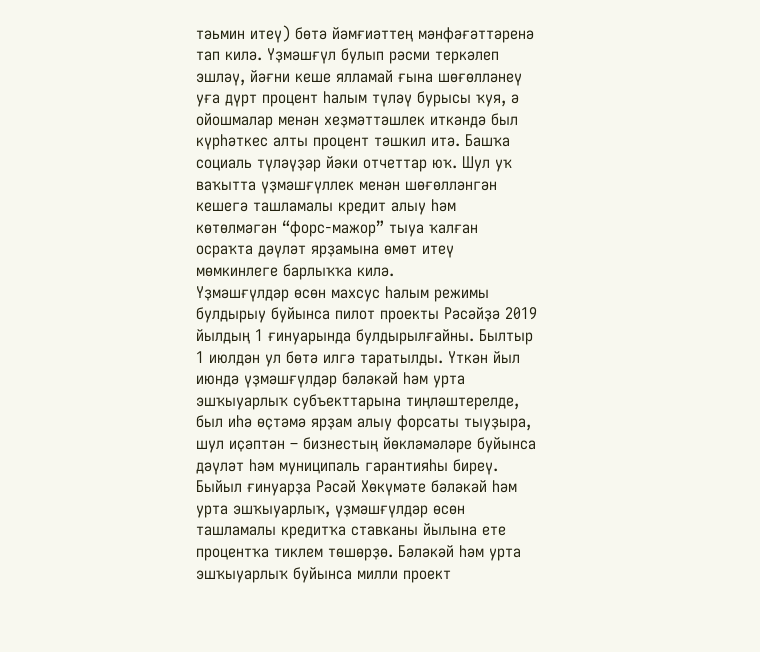тәьмин итеү) бөтә йәмғиәттең мәнфәғәттәренә тап килә. Үҙмәшғүл булып рәсми теркәлеп эшләү, йәғни кеше ялламай ғына шөғөлләнеү уға дүрт процент һалым түләү бурысы ҡуя, ә ойошмалар менән хеҙмәттәшлек иткәндә был күрһәткес алты процент тәшкил итә. Башҡа социаль түләүҙәр йәки отчеттар юҡ. Шул уҡ ваҡытта үҙмәшғүллек менән шөғөлләнгән кешегә ташламалы кредит алыу һәм көтөлмәгән “форс-мажор” тыуа ҡалған осраҡта дәүләт ярҙамына өмөт итеү мөмкинлеге барлыҡҡа килә.
Үҙмәшғүлдәр өсөн махсус һалым режимы булдырыу буйынса пилот проекты Рәсәйҙә 2019 йылдың 1 ғинуарында булдырылғайны. Былтыр 1 июлдән ул бөтә илгә таратылды. Үткән йыл июндә үҙмәшғүлдәр бәләкәй һәм урта эшҡыуарлыҡ субъекттарына тиңләштерелде, был иһә өҫтәмә ярҙам алыу форсаты тыуҙыра, шул иҫәптән – бизнестың йөкләмәләре буйынса дәүләт һәм муниципаль гарантияһы биреү. Быйыл ғинуарҙа Рәсәй Хөкүмәте бәләкәй һәм урта эшҡыуарлыҡ, үҙмәшғүлдәр өсөн ташламалы кредитҡа ставканы йылына ете процентҡа тиклем төшөрҙө. Бәләкәй һәм урта эшҡыуарлыҡ буйынса милли проект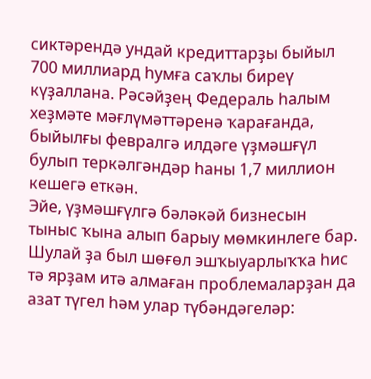сиктәрендә ундай кредиттарҙы быйыл 700 миллиард һумға саҡлы биреү күҙаллана. Рәсәйҙең Федераль һалым хеҙмәте мәғлүмәттәренә ҡарағанда, быйылғы февралгә илдәге үҙмәшғүл булып теркәлгәндәр һаны 1,7 миллион кешегә еткән.
Эйе, үҙмәшғүлгә бәләкәй бизнесын тыныс ҡына алып барыу мөмкинлеге бар. Шулай ҙа был шөғөл эшҡыуарлыҡҡа һис тә ярҙам итә алмаған проблемаларҙан да азат түгел һәм улар түбәндәгеләр: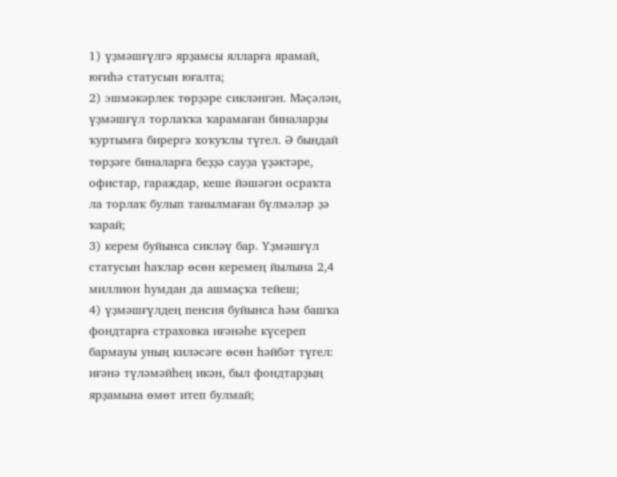1) үҙмәшғүлгә ярҙамсы ялларға ярамай, юғиһә статусын юғалта;
2) эшмәкәрлек төрҙәре сикләнгән. Мәҫәлән, үҙмәшғүл торлаҡҡа ҡарамаған биналарҙы ҡуртымға бирергә хоҡуҡлы түгел. Ә бындай төрҙәге биналарға беҙҙә сауҙа үҙәктәре, офистар, гараждар, кеше йәшәгән осраҡта ла торлаҡ булып танылмаған бүлмәләр ҙә ҡарай;
3) керем буйынса сикләү бар. Үҙмәшғүл статусын һаҡлар өсөн керемең йылына 2,4 миллион һумдан да ашмаҫҡа тейеш;
4) үҙмәшғүлдең пенсия буйынса һәм башҡа фондтарға страховка иғәнәһе күсереп бармауы уның киләсәге өсөн һәйбәт түгел: иғәнә түләмәйһең икән, был фондтарҙың ярҙамына өмөт итеп булмай;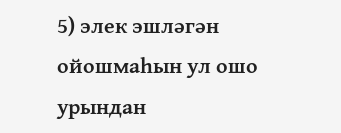5) элек эшләгән ойошмаһын ул ошо урындан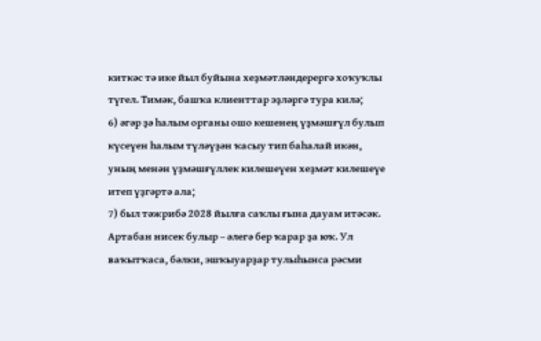киткәс тә ике йыл буйына хеҙмәтләндерергә хоҡуҡлы түгел. Тимәк, башҡа клиенттар эҙләргә тура килә;
6) әгәр ҙә һалым органы ошо кешенең үҙмәшғүл булып күсеүен һалым түләүҙән ҡасыу тип баһалай икән, уның менән үҙмәшғүллек килешеүен хеҙмәт килешеүе итеп үҙгәртә ала;
7) был тәжрибә 2028 йылға саҡлы ғына дауам итәсәк. Артабан нисек булыр – әлегә бер ҡарар ҙа юҡ. Ул ваҡытҡаса, бәлки, эшҡыуарҙар тулыһынса рәсми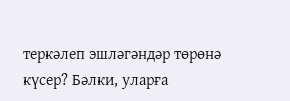теркәлеп эшләгәндәр төрөнә күсер? Бәлки, уларға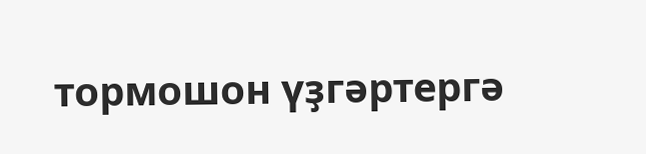тормошон үҙгәртергә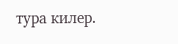тура килер.